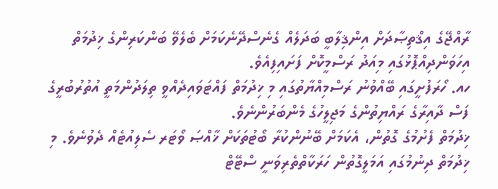ރާއްޖޭގެ އިޤްތިޞާދަށް އިންޤިލާބީ ބަދަލެއް ގެނެސްދޭނެކަމަށް ބެލެވޭ ބަންކަރިންގެ ޚިދުމަތް އިހަވަންދިއްޕޮޅުގައި މިއަދު ރަސްމީކޮށް ފަށައިފިއެވެ.
ހއ. ހޯރަފުށީގައި ބޭއްވުނު ރަސްމިއްޔާތުގައި މި ޚިދުމަތް ފައްޓަވައިދެއްވީ ތިލަދުންމަތީ އުތުރުބުރީގެ ފަސް ދާއިރާގެ ރައްޔިތުންގެ މަޖިލީހުގެ މެންބަރުންނެވެ.
ޚިދުމަތް ފެށުމުގެ ގޮތުން، އެކަމަށް ބޭނުންކުރާ ބޯޓުތަކަށް ޚާއްޞަ ވޯޓަރ ސެލިއުޓެއް ދެވުނެވެ. މި ޚިދުމަތް ދިނުމުގައި އަމަލީގޮތުން ހަރަކާތްތެރިވަނީ ސްޓޭޓް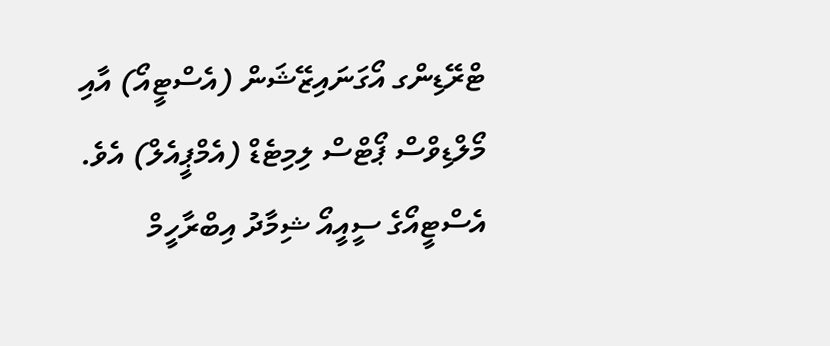ޓްރޭޑިންގ އޯގަނައިޒޭޝަން (އެސްޓީއޯ) އާއި މޯލްޑިވްސް ޕޯޓްސް ލިމިޓެޑް (އެމްޕީއެލް) އެވެ.
އެސްޓީއޯގެ ސީއީއޯ ޝިމާދު އިބްރާހީމް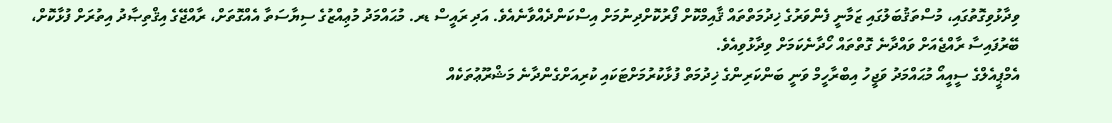ވިދާޅުވިގޮތުގައި، މުސްތަޤުބަލުގައި ޒަމާނީ ފެންވަރުގެ ޚިދުމަތްތައް ޤާއިމްކޮށް ފޯރުކޮށްދިނުމަށް އިސްކަންދެއްވާނެއެވެ. އަދި ރައީސް ޑރ. މުޙައްމަދު މުޢިއްޒުގެ ސިޔާސަތާ އެއްގޮތަށް، ރާއްޖޭގެ އިޤްތިޞާދު އިތުރަށް ފުޅާކޮށް، ބޭރުފައިސާ ރާއްޖެއަށް ވައްދާނެ ގޮތްތައް ހޯދާނެކަމަށް ވިދާޅުވިއެވެ.
އެމްޕީއެލްގެ ސީއީއޯ މުޙައްމަދު ވަޖީހު އިބްރާހީމް ވަނީ ބަންކަރިންގެ ޚިދުމަތް ފުޅާކުރުމަށްޓަކައި ކުރިއަށްގެންދާނެ މަޝްރޫޢުތަކެއް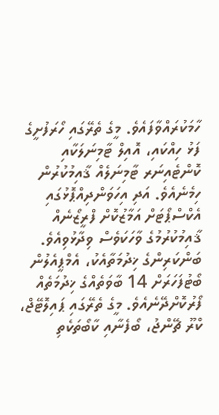ހާމަކުރައްވާފައެވެ. މީގެ ތެރޭގައި ހޯރަފުށީގެ ފަޅު ހިއްކައި، އޮއިލް ޓާމިނަލަކާއި ކޮންޓެއިނަރ ޓާމިނަލެއް ޤާއިމުކުރުން ހިމެނެއެވެ. އަދި އިހަވަންދިއްޕޮޅުގައި އެކްސްޕޯޓަށް އަމާޒުކޮށް ފްރީޒޯނެއް ޤާއިމުކުރުމުގެ ވާހަކަވެސް ވިދާޅުވިއެވެ.
ބަންކަރިންގެ ޚިދުމަތާއެކު، އެމްޕީއެލުން ބޯޓުފަހަރަށް 14 ބާވަތެއްގެ ޚިދުމަތެއް ފޯރުކޮށްދޭނެއެވެ. މީގެ ތެރޭގައި ޕައިލޮޓޭޖް، ކްރޫ ޗޭންޖު، ބޯފެނާއި ކާބޯތަކެތި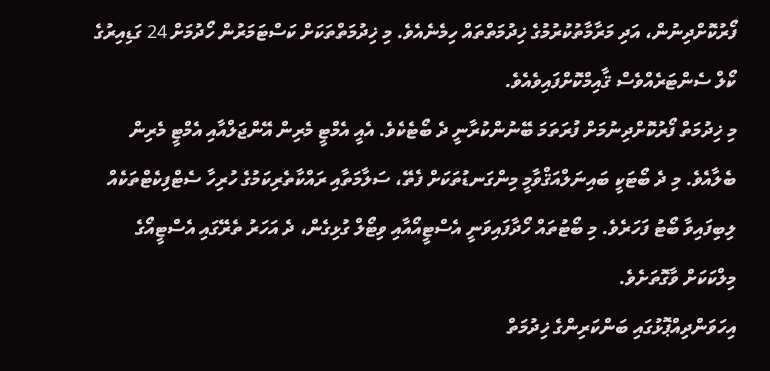ފޯރުކޮށްދިނުން، އަދި މަރާމާތުކުރުމުގެ ޚިދުމަތްތައް ހިމެނެއެވެ. މި ޚިދުމަތްތަކަށް ކަސްޓަމަރުން ހޯދުމަށް 24 ގަޑިއިރުގެ ކޯލް ސެންޓަރެއްވެސް ޤާއިމްކޮށްފައިވެއެވެ.
މި ޚިދުމަތް ފޯރުކޮށްދިނުމަށް ފުރަތަމަ ބޭނުންކުރާނީ ދެ ބޯޓެކެވެ. އެއީ އެމްޓީ މެރިން އޭންޖަލްއާއި އެމްޓީ މެރިން ބެލާއެވެ. މި ދެ ބޯޓަކީ ބައިނަލްއަޤްވާމީ މިންގަނޑުތަކަށް ފެތޭ، ސަލާމަތާއި ރައްކާތެރިކަމުގެ ހުރިހާ ސެޓްފިކެޓްތަކެއް ލިބިފައިވާ ބޯޓު ފަހަރެވެ. މި ބޯޓުތައް ހޯދާފައިވަނީ އެސްޓީއޯއާއި ވިޓޯލް ގުޅިގެން، ދެ އަހަރު ތެރޭގައި އެސްޓީއޯގެ މިލްކަކަށް ވާގޮތަށެވެ.
އިހަވަންދިއްޕޮޅުގައި ބަންކަރިންގެ ޚިދުމަތް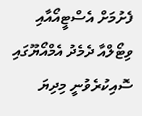ފެށުމަށް އެސްޓީއޯއާއި ވިޓޯލްއާ ދެމެދު އެމްއޯޔޫގައި ސޮއިކުރެވުނީ މިދިޔަ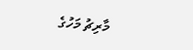މާރިޗު މަހުގެ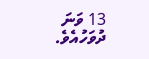13 ވަނަ ދުވަހުއެވެ.